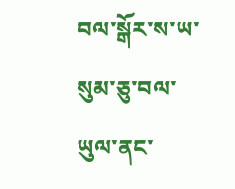བལ་སྒོར་ས་ཡ་སུམ་ཅུ་བལ་ཡུལ་ནང་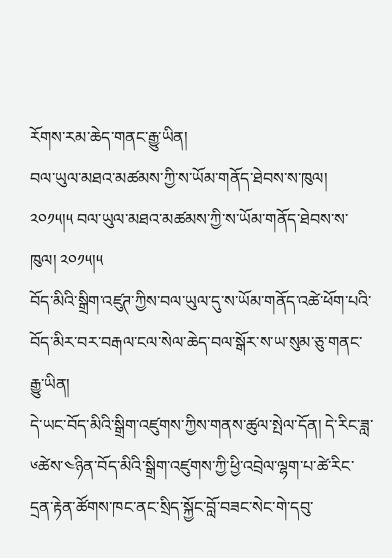རོགས་རམ་ཆེད་གནང་རྒྱུ་ཡིན།
བལ་ཡུལ་མཐའ་མཚམས་ཀྱི་ས་ཡོམ་གནོད་ཐེབས་ས་ཁུལ། ༢༠༡༥།༥ བལ་ཡུལ་མཐའ་མཚམས་ཀྱི་ས་ཡོམ་གནོད་ཐེབས་ས་ཁུལ། ༢༠༡༥།༥
བོད་མིའི་སྒྲིག་འཛུཊ་ཀྱིས་བལ་ཡུལ་དུ་ས་ཡོམ་གནོད་འཚེ་ཕོག་པའི་བོད་མིར་བར་བརྒལ་ངལ་སེལ་ཆེད་བལ་སྒོར་ས་ཡ་སུམ་ཅུ་གནང་རྒྱུ་ཡིན།
དེ་ཡང་བོད་མིའི་སྒྲིག་འཛུགས་ཀྱིས་གནས་ཚུལ་སྤེལ་དོན། དེ་རིང་ཟླ་༦ཚེས་༤ཉིན་བོད་མིའི་སྒྲིག་འཛུགས་ཀྱི་ཕྱི་འབྲེལ་ལྷག་པ་ཚེ་རིང་དྲན་རྟེན་ཚོགས་ཁང་ནང་སྲིད་སྐྱོང་བློ་བཟང་སེང་གེ་དབུ་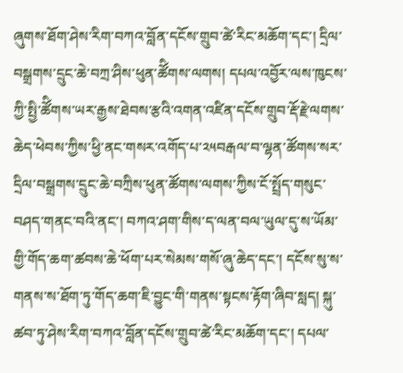ཞུགས་ཐོག་ཤེས་རིག་བཀའ་བློན་དངོས་གྲུབ་ཚེ་རིང་མཆོག་དང་། དྲིལ་བསྒྲགས་དྲུང་ཆེ་བཀྲ་ཤིས་ཕུན་ཚོིགས་ལགས། དཔལ་འབྱོར་ལས་ཁུངས་ཀྱི་སྤྱི་ཚོིགས་ཡར་རྒྱས་ཐེབས་རྩའི་འགན་འཛིན་དངོས་གྲུབ་རྡོ་རྗེ་ལགས་ཆེད་ཕེབས་ཀྱིས་ཕྱི་ནང་གསར་འགོད་པ་༢༥བརྒལ་བ་ལྷན་ཚོགས་སར་དྲིལ་བསྒྲགས་དྲུང་ཆེ་བཀྲིས་ཕུན་ཚོགས་ལགས་ཀྱིས་ངོ་སྤྲོད་གསུང་བཤད་གནང་བའི་ནང་། བཀའ་ཤག་གིས་ད་ལན་བལ་ཡུལ་དུ་ས་ཡོམ་གྱི་གོད་ཆག་ཚབས་ཆེ་ཕོག་པར་སེམས་གསོ་ཞུ་ཆེད་དང་། དངོས་སུ་ས་གནས་ས་ཐོག་ཏུ་གོད་ཆག་ཇི་བྱུང་གི་གནས་སྟངས་རྟོག་ཞིབ་སླད། སྐུ་ཚབ་ཏུ་ཤེས་རིག་བཀའ་བློན་དངོས་གྲུབ་ཚེ་རིང་མཆོག་དང་། དཔལ་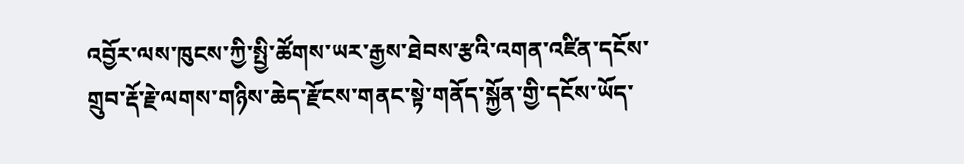འབྱོར་ལས་ཁུངས་ཀྱི་སྤྱི་ཚོགས་ཡར་རྒྱས་ཐེབས་རྩའི་འགན་འཛིན་དངོས་གྲུབ་རྡོ་རྗེ་ལགས་གཉིས་ཆེད་རྫོངས་གནང་སྟེ་གནོད་སྐྱོན་གྱི་དངོས་ཡོད་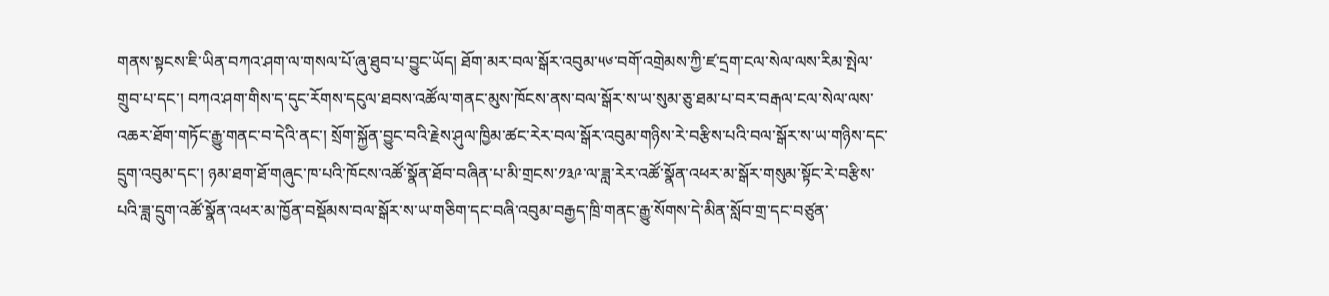གནས་སྟངས་ཇི་ཡིན་བཀའ་ཤག་ལ་གསལ་པོ་ཞུ་ཐུབ་པ་བྱུང་ཡོད། ཐོག་མར་བལ་སྒོར་འབུམ་༥༦་བགོ་འགྲེམས་ཀྱི་ཛ་དྲག་ངལ་སེལ་ལས་རིམ་སྤེལ་གྲུབ་པ་དང་། བཀའ་ཤག་གིས་ད་དུང་རོགས་དངུལ་ཐབས་འཚོལ་གནང་མུས་ཁོངས་ནས་བལ་སྒོར་ས་ཡ་སུམ་ཅུ་ཐམ་པ་བར་བརྒལ་ངལ་སེལ་ལས་འཆར་ཐོག་གཏོང་རྒྱུ་གནང་བ་དེའི་ནང་། སྲོག་སྐྱོན་བྱུང་བའི་རྗེས་ཤུལ་ཁྱིམ་ཚང་རེར་བལ་སྒོར་འབུམ་གཉིས་རེ་བརྩིས་པའི་བལ་སྒོར་ས་ཡ་གཉིས་དང་དྲུག་འབུམ་དང་། ཉམ་ཐག་ཐོ་གཞུང་ཁ་པའི་ཁོངས་འཚོ་སྣོན་ཐོབ་བཞིན་པ་མི་གྲངས་༡༣༩་ལ་ཟླ་རེར་འཚོ་སྣོན་འཕར་མ་སྒོར་གསུམ་སྟོང་རེ་བརྩིས་པའི་ཟླ་དྲུག་འཚོ་སྣོན་འཕར་མ་ཁྱོན་བསྡོམས་བལ་སྒོར་ས་ཡ་གཅིག་དང་བཞི་འབུམ་བརྒྱད་ཁྲི་གནང་རྒྱུ་སོགས་དེ་མིན་སློབ་གྲ་དང་བཙུན་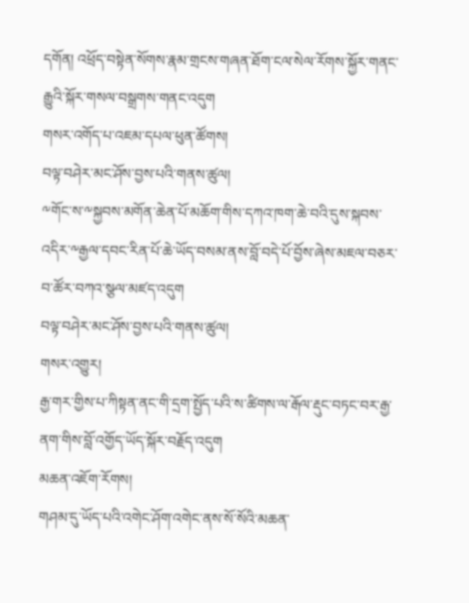དགོན། འཕྲོད་བསྟེན་སོགས་རྣམ་གྲངས་གཞན་ཐོག་ངལ་སེལ་རོགས་སྐྱོར་གནང་རྒྱུའི་སྐོར་གསལ་བསྒྲགས་གནང་འདུག
གསར་འགོད་པ་འཇམ་དཔལ་ཕུན་ཚོགས།
བལྟ་བཤེར་མང་ཤོས་བྱས་པའི་གནས་ཚུལ།
༸གོང་ས་༸སྐྱབས་མགོན་ཆེན་པོ་མཆོག་གིས་དཀའ་ཁག་ཆེ་བའི་དུས་སྐབས་འདིར་༸རྒྱལ་དབང་རིན་པོ་ཆེ་ཡོད་བསམ་ནས་བློ་བདེ་པོ་བྱོས་ཞེས་མཇལ་བཅར་བ་ཚོར་བཀའ་སྩལ་མཛད་འདུག
བལྟ་བཤེར་མང་ཤོས་བྱས་པའི་གནས་ཚུལ།
གསར་འགྱུར།
རྒྱ་གར་གྱིས་པ་ཀིསྟན་ནང་གི་དྲག་སྤྱོད་པའི་ས་ཚིགས་ལ་རྒོལ་རྡུང་བཏང་བར་རྒྱ་ནག་གིས་བློ་འགྱོད་ཡོད་སྐོར་བརྗོད་འདུག
མཆན་འཇོག་རོགས།
གཤམ་དུ་ཡོད་པའི་འགེང་ཤོག་འགེང་ནས་སོ་སོའི་མཆན་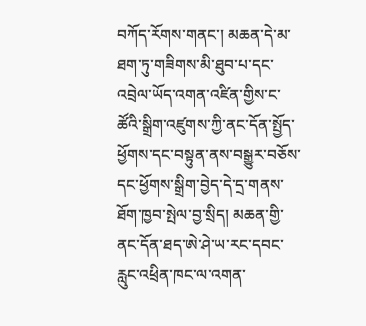བཀོད་རོགས་གནང་། མཆན་དེ་མ་ཐག་ཏུ་གཟིགས་མི་ཐུབ་པ་དང་འབྲེལ་ཡོད་འགན་འཛིན་གྱིས་ང་ཚོའི་སྒྲིག་འཛུགས་ཀྱི་ནང་དོན་སྤྱོད་ཕྱོགས་དང་བསྟུན་ནས་བསྒྱུར་བཅོས་དང་ཕྱོགས་སྒྲིག་བྱེད་དེ་དྲ་གནས་ཐོག་ཁྱབ་སྤེལ་བྱ་སྲིད། མཆན་གྱི་ནང་དོན་ཐད་ཨེ་ཤེ་ཡ་རང་དབང་རླུང་འཕྲིན་ཁང་ལ་འགན་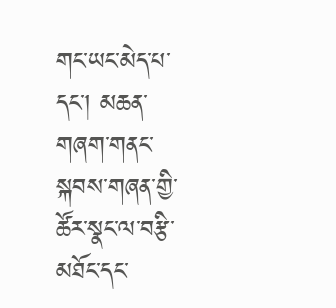གང་ཡང་མེད་པ་དང་། མཆན་གཞག་གནང་སྐབས་གཞན་གྱི་ཚོར་སྣང་ལ་བརྩི་མཐོང་དང་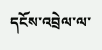དངོས་འབྲེལ་ལ་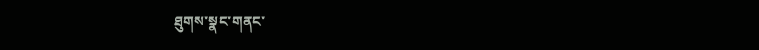ཐུགས་སྣང་གནང་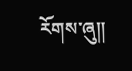རོགས་ཞུ༎